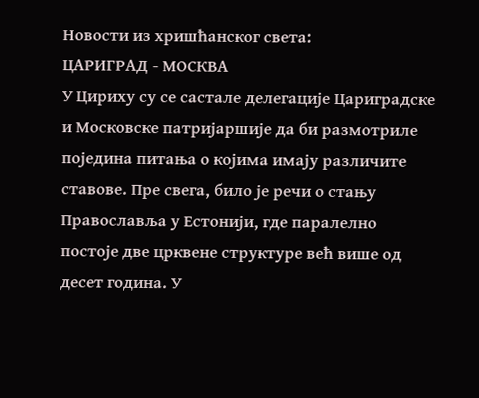Новости из хришћанског света:
ЦАРИГРАД - МОСКВА
У Цириху су се састале делегације Цариградске и Московске патријаршије да би размотриле поједина питања о којима имају различите ставове. Пре свега, било је речи о стању Православља у Естонији, где паралелно постоје две црквене структуре већ више од десет година. У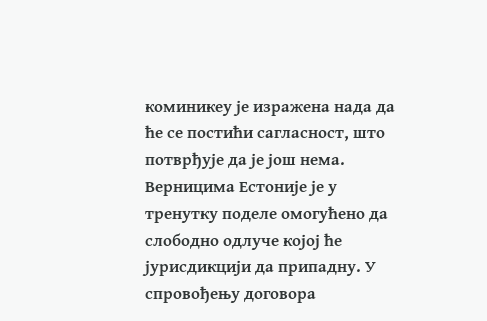коминикеу је изражена нада да ће се постићи сагласност, што потврђује да је још нема. Верницима Естоније је у тренутку поделе омогућено да слободно одлуче којој ће јурисдикцији да припадну. У спровођењу договора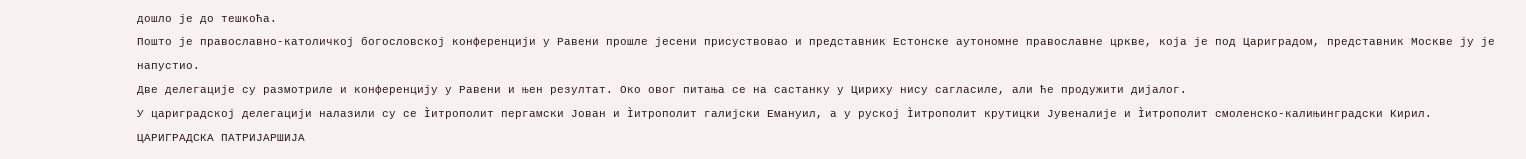дошло је до тешкоћа.
Пошто је православно-католичкој богословској конференцији у Равени прошле јесени присуствовао и представник Естонске аутономне православне цркве, која је под Цариградом, представник Москве ју је напустио.
Две делегације су размотриле и конференцију у Равени и њен резултат. Око овог питања се на састанку у Цириху нису сагласиле, али ће продужити дијалог.
У цариградској делегацији налазили су се Ìитрополит пергамски Јован и Ìитрополит галијски Емануил, а у руској Ìитрополит крутицки Јувеналије и Ìитрополит смоленско-калињинградски Кирил. ЦАРИГРАДСКА ПАТРИЈАРШИЈА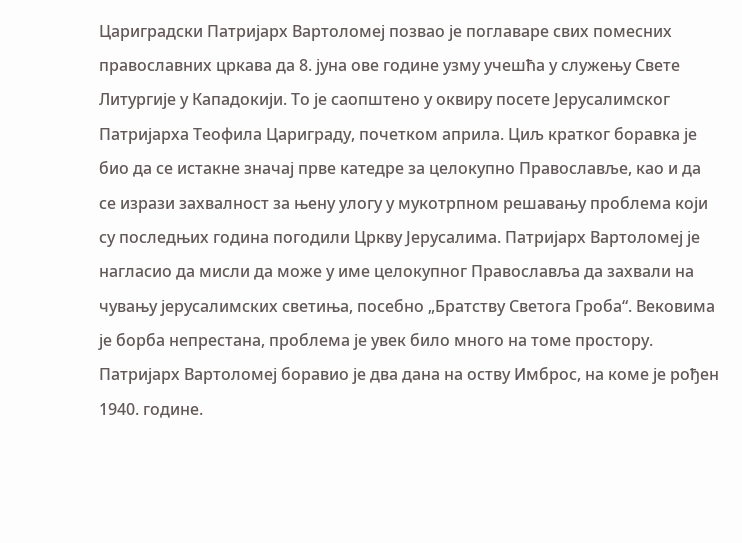Цариградски Патријарх Вартоломеј позвао је поглаваре свих помесних православних цркава да 8. јуна ове године узму учешћа у служењу Свете Литургије у Кападокији. То је саопштено у оквиру посете Јерусалимског Патријарха Теофила Цариграду, почетком априла. Циљ кратког боравка је био да се истакне значај прве катедре за целокупно Православље, као и да се изрази захвалност за њену улогу у мукотрпном решавању проблема који су последњих година погодили Цркву Јерусалима. Патријарх Вартоломеј је нагласио да мисли да може у име целокупног Православља да захвали на чувању јерусалимских светиња, посебно „Братству Светога Гроба“. Вековима је борба непрестана, проблема је увек било много на томе простору.
Патријарх Вартоломеј боравио је два дана на оству Имброс, на коме је рођен 1940. године.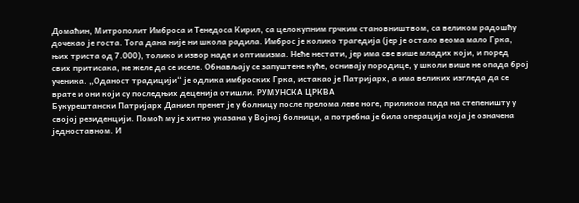Домаћин, Митрополит Имброса и Тенедоса Кирил, са целокупним грчким становништвом, са великом радошћу дочекао је госта. Тога дана није ни школа радила. Имброс је колико трагедија (јер је остало веома мало Грка, њих триста од 7.000), толико и извор наде и оптимизма. Неће нестати, јер има све више младих који, и поред свих притисака, не желе да се иселе. Обнављају се запуштене куће, оснивају породице, у школи више не опада број ученика. „Оданост традицији“ је одлика имброских Грка, истакао је Патријарх, а има великих изгледа да се врате и они који су последњих деценија отишли. РУМУНСКА ЦРКВА
Букурештански Патријарх Даниел пренет је у болницу после прелома леве ноге, приликом пада на степеништу у својој резиденцији. Помоћ му је хитно указана у Војној болници, а потребна је била операција која је означена једноставном. И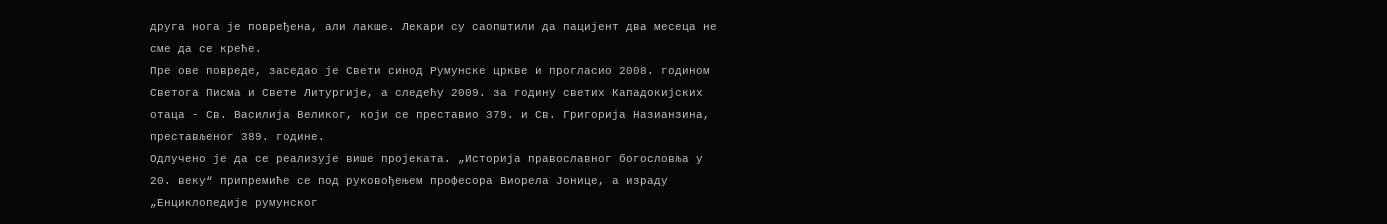друга нога је повређена, али лакше. Лекари су саопштили да пацијент два месеца не сме да се креће.
Пре ове повреде, заседао је Свети синод Румунске цркве и прогласио 2008. годином Светога Писма и Свете Литургије, а следећу 2009. за годину светих Кападокијских отаца - Св. Василија Великог, који се преставио 379. и Св. Григорија Назианзина, престављеног 389. године.
Одлучено је да се реализује више пројеката. „Историја православног богословља у 20. веку“ припремиће се под руковођењем професора Виорела Јонице, а израду „Енциклопедије румунског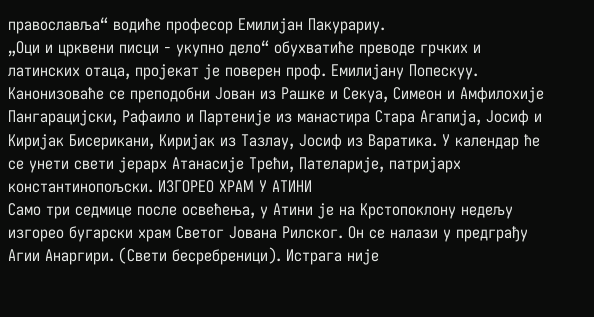православља“ водиће професор Емилијан Пакурариу.
„Оци и црквени писци - укупно дело“ обухватиће преводе грчких и латинских отаца, пројекат је поверен проф. Емилијану Попескуу.
Канонизоваће се преподобни Јован из Рашке и Секуа, Симеон и Амфилохије Пангарацијски, Рафаило и Партеније из манастира Стара Агапија, Јосиф и Киријак Бисерикани, Киријак из Тазлау, Јосиф из Варатика. У календар ће се унети свети јерарх Атанасије Трећи, Пателарије, патријарх константинопољски. ИЗГОРЕО ХРАМ У АТИНИ
Само три седмице после освећења, у Атини је на Крстопоклону недељу изгорео бугарски храм Светог Јована Рилског. Он се налази у предграђу Агии Анаргири. (Свети бесребреници). Истрага није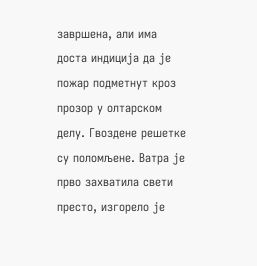завршена, али има доста индиција да је пожар подметнут кроз прозор у олтарском делу. Гвоздене решетке су поломљене. Ватра је прво захватила свети престо, изгорело је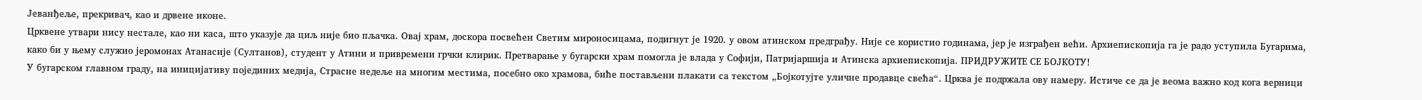Јеванђеље, прекривач, као и дрвене иконе.
Црквене утвари нису нестале, као ни каса, што указује да циљ није био пљачка. Овај храм, доскора посвећен Светим мироносицама, подигнут је 1920. у овом атинском предграђу. Није се користио годинама, јер је изграђен већи. Архиепископија га је радо уступила Бугарима, како би у њему служио јеромонах Атанасије (Султанов), студент у Атини и привремени грчки клирик. Претварање у бугарски храм помогла је влада у Софији, Патријаршија и Атинска архиепископија. ПРИДРУЖИТЕ СЕ БОЈКОТУ!
У бугарском главном граду, на иницијативу појединих медија, Страсне недеље на многим местима, посебно око храмова, биће постављени плакати са текстом „Бојкотујте уличне продавце свећа“. Црква је подржала ову намеру. Истиче се да је веома важно код кога верници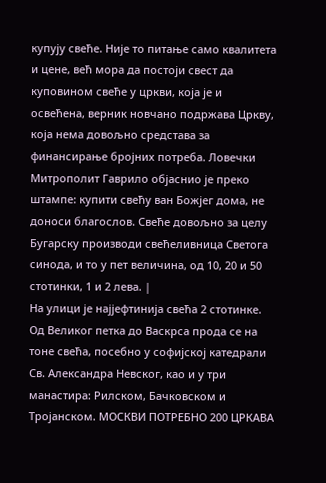купују свеће. Није то питање само квалитета и цене, већ мора да постоји свест да куповином свеће у цркви, која је и освећена, верник новчано подржава Цркву, која нема довољно средстава за финансирање бројних потреба. Ловечки Митрополит Гаврило објаснио је преко штампе: купити свећу ван Божјег дома, не доноси благослов. Свеће довољно за целу Бугарску производи свећеливница Светога синода, и то у пет величина, од 10, 20 и 50 стотинки, 1 и 2 лева. |
На улици је најјефтинија свећа 2 стотинке. Од Великог петка до Васкрса прода се на тоне свећа, посебно у софијској катедрали Св. Александра Невског, као и у три манастира: Рилском, Бачковском и Тројанском. МОСКВИ ПОТРЕБНО 200 ЦРКАВА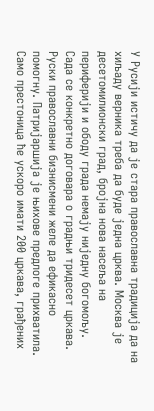У Русији истичу да је стара православна традиција да на хиљаду верника треба да буде једна црква. Москва је десетомилионски град, бројна нова насеља на периферији и ободу града немају ниједну богомољу. Сада се конкретно договара о градњи тридесет цркава.
Руски православни бизнисмени желе да ефикасно помогну. Патријаршија је њихове предлоге прихватила. Само престоница ће ускоро имати 200 цркава, грађених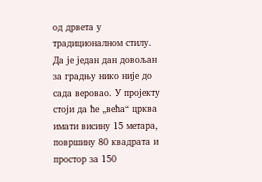од дрвета у традиционалном стилу. Да је један дан довољан за градњу нико није до сада веровао. У пројекту стоји да ће „већа“ црква имати висину 15 метара, површину 80 квадрата и простор за 150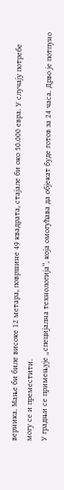верника. Мање би биле високе 12 метара, површине 49 квадрата, стајале би око 50.000 евра. У случају потребе могу се и преместити.
У градњи се примењује „специјална технологија“, која омогућава да објекат буде готов за 24 часа. Дрво је потпуно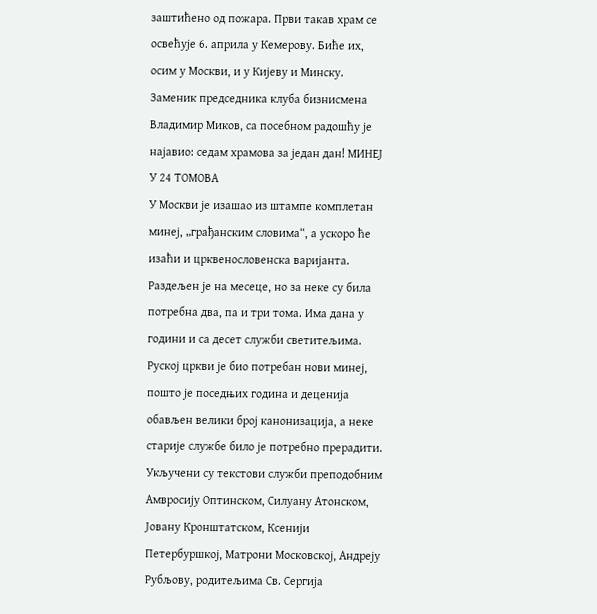заштићено од пожара. Први такав храм се освећује 6. априла у Кемерову. Биће их, осим у Москви, и у Кијеву и Минску. Заменик председника клуба бизнисмена Владимир Миков, са посебном радошћу је најавио: седам храмова за један дан! МИНЕЈ У 24 ТОМОВА
У Москви је изашао из штампе комплетан минеј, „грађанским словима“, а ускоро ће изаћи и црквенословенска варијанта. Раздељен је на месеце, но за неке су била потребна два, па и три тома. Има дана у години и са десет служби светитељима.
Руској цркви је био потребан нови минеј, пошто је поседњих година и деценија обављен велики број канонизација, а неке старије службе било је потребно прерадити. Укључени су текстови служби преподобним Амвросију Оптинском, Силуану Атонском, Јовану Кронштатском, Ксенији Петербуршкој, Матрони Московској, Андреју Рубљову, родитељима Св. Сергија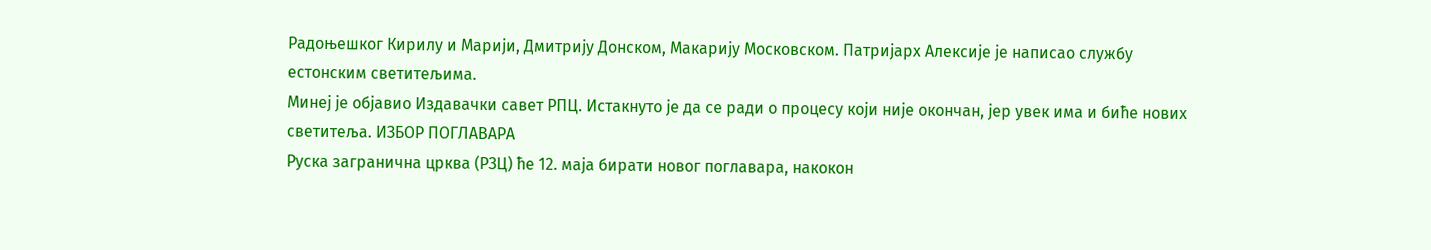Радоњешког Кирилу и Марији, Дмитрију Донском, Макарију Московском. Патријарх Алексије је написао службу естонским светитељима.
Минеј је објавио Издавачки савет РПЦ. Истакнуто је да се ради о процесу који није окончан, јер увек има и биће нових светитеља. ИЗБОР ПОГЛАВАРА
Руска загранична црква (РЗЦ) ће 12. маја бирати новог поглавара, накокон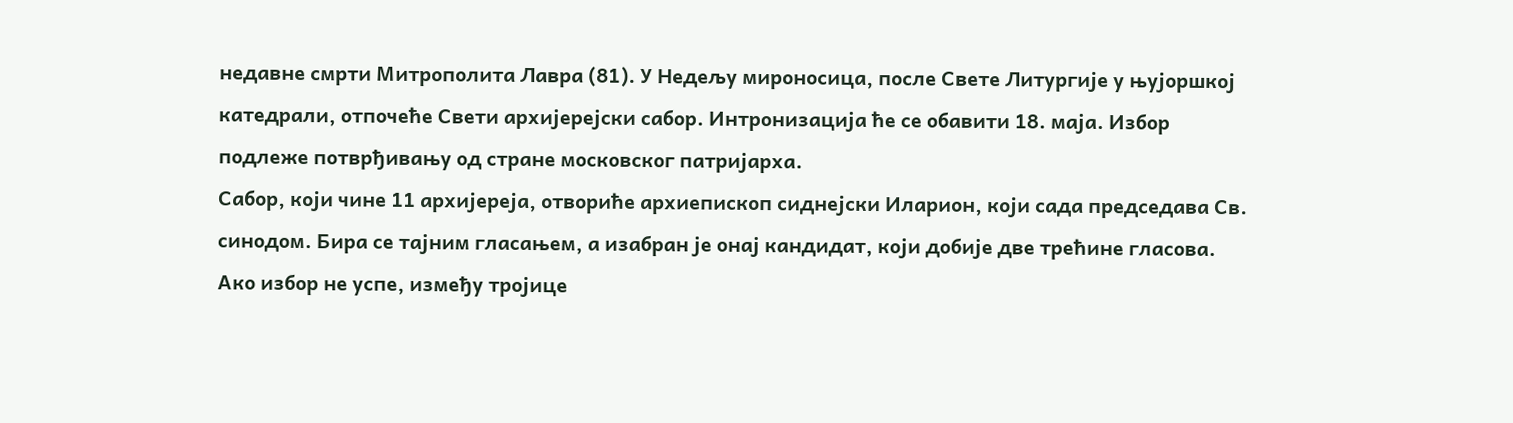недавне смрти Митрополита Лавра (81). У Недељу мироносица, после Свете Литургије у њујоршкој катедрали, отпочеће Свети архијерејски сабор. Интронизација ће се обавити 18. маја. Избор подлеже потврђивању од стране московског патријарха.
Сабор, који чине 11 архијереја, отвориће архиепископ сиднејски Иларион, који сада председава Св. синодом. Бира се тајним гласањем, а изабран је онај кандидат, који добије две трећине гласова. Ако избор не успе, између тројице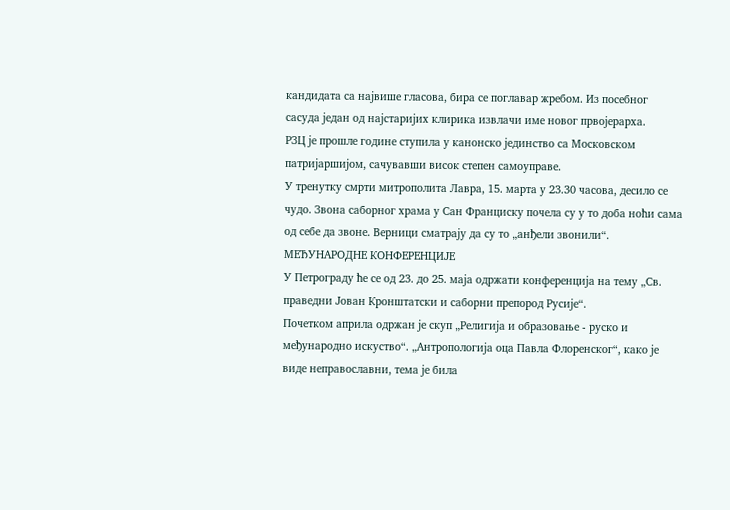кандидата са највише гласова, бира се поглавар жребом. Из посебног сасуда један од најстаријих клирика извлачи име новог првојерарха.
РЗЦ је прошле године ступила у канонско јединство са Московском патријаршијом, сачувавши висок степен самоуправе.
У тренутку смрти митрополита Лавра, 15. марта у 23.30 часова, десило се чудо. Звона саборног храма у Сан Франциску почела су у то доба ноћи сама од себе да звоне. Верници сматрају да су то „анђели звонили“. МЕЂУНАРОДНЕ КОНФЕРЕНЦИЈЕ
У Петрограду ће се од 23. до 25. маја одржати конференција на тему „Св. праведни Јован Кронштатски и саборни препород Русије“.
Почетком априла одржан је скуп „Религија и образовање - руско и међународно искуство“. „Антропологија оца Павла Флоренског“, како је виде неправославни, тема је била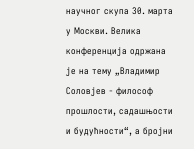научног скупа 30. марта у Москви. Велика конференција одржана је на тему „Владимир Соловјев - философ прошлости, садашњости и будућности“, а бројни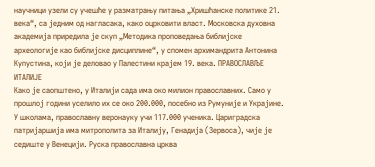научници узели су учешће у разматрању питања „Хришћанске политике 21. века“, са једним од нагласака, како оцрковити власт. Московска духовна академија приредила је скуп „Методика проповедања библијске археологије као библијске дисциплине“, у спомен архимандрита Антонина Купустина, који је деловао у Палестини крајем 19. века. ПРАВОСЛАВЉЕ ИТАЛИЈЕ
Како је саопштено, у Италији сада има око милион православних. Само у прошлој години уселило их се око 200.000, посебно из Румуније и Украјине. У школама, православну веронауку учи 117.000 ученика. Цариградска патријаршија има митрополита за Италију, Генадија (Зервоса), чије је седиште у Венецији. Руска православна црква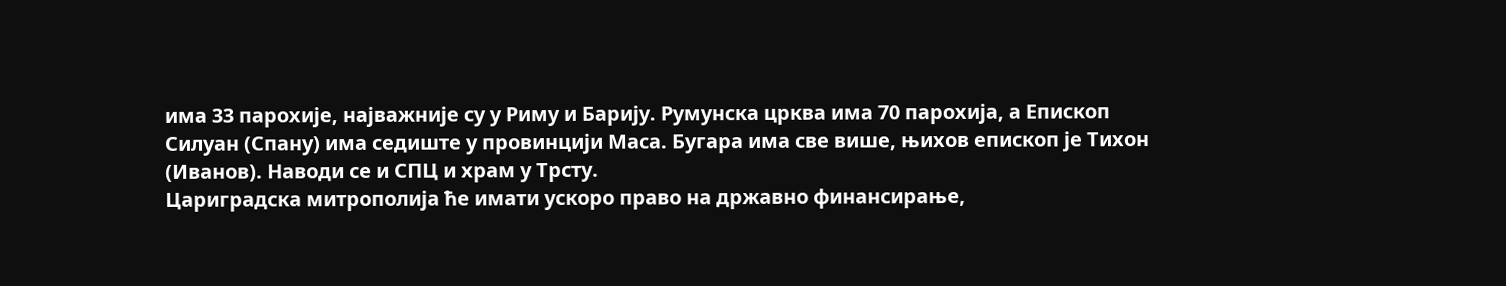има 33 парохије, најважније су у Риму и Барију. Румунска црква има 70 парохија, а Епископ Силуан (Спану) има седиште у провинцији Маса. Бугара има све више, њихов епископ је Тихон (Иванов). Наводи се и СПЦ и храм у Трсту.
Цариградска митрополија ће имати ускоро право на државно финансирање,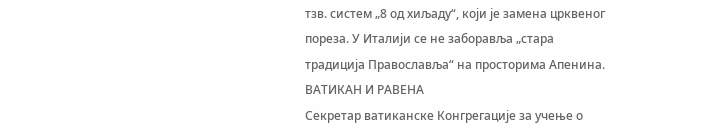тзв. систем „8 од хиљаду“, који је замена црквеног пореза. У Италији се не заборавља „стара традиција Православља“ на просторима Апенина. ВАТИКАН И РАВЕНА
Секретар ватиканске Конгрегације за учење о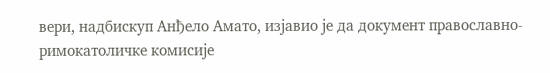вери, надбискуп Анђело Амато, изјавио је да документ православно-римокатоличке комисије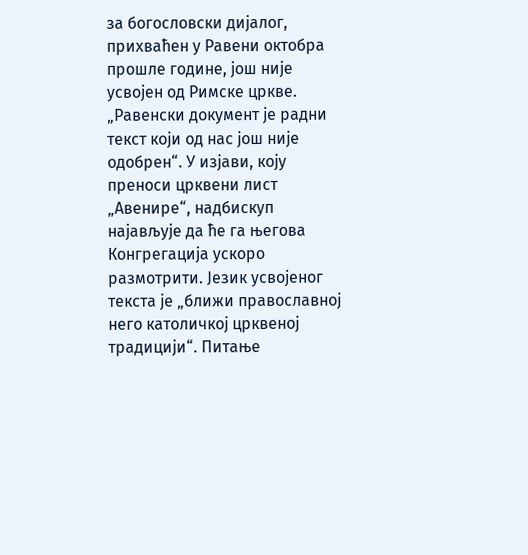за богословски дијалог, прихваћен у Равени октобра прошле године, још није усвојен од Римске цркве.
„Равенски документ је радни текст који од нас још није одобрен“. У изјави, коју преноси црквени лист „Авенире“, надбискуп најављује да ће га његова Конгрегација ускоро размотрити. Језик усвојеног текста је „ближи православној него католичкој црквеној традицији“. Питање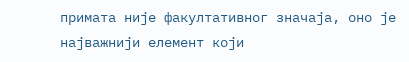примата није факултативног значаја, оно је најважнији елемент који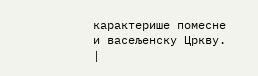карактерише помесне и васељенску Цркву. |